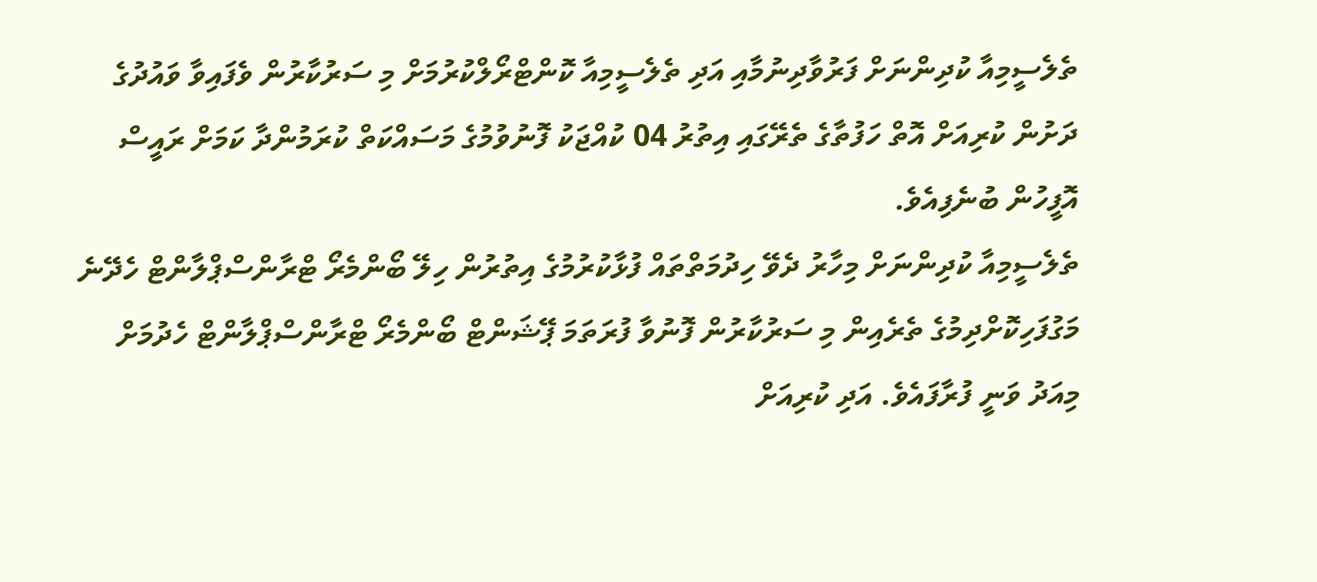ތެލެސީމިއާ ކުދިންނަށް ފަރުވާދިނުމާއި އަދި ތެލެސީމިއާ ކޮންޓްރޯލްކުރުމަށް މި ސަރުކާރުން ވެފައިވާ ވައުދުގެ ދަށުން ކުރިއަށް އޮތް ހަފުތާގެ ތެރޭގައި އިތުރު 04 ކުއްޖަކު ފޮނުވުމުގެ މަސައްކަތް ކުރަމުންދާ ކަމަށް ރައީސް އޮފީހުން ބުނެފިއެވެ.
ތެލެސީމިއާ ކުދިންނަށް މިހާރު ދެވޭ ހިދުމަތްތައް ފުޅާކުރުމުގެ އިތުރުން ހިލޭ ބޯންމެރޯ ޓްރާންސްޕްލާންޓް ހެދޭނެ މަގުފަހިކޮށްދިމުގެ ތެރެއިން މި ސަރުކާރުން ފޮނުވާ ފުރަތަމަ ޕޭޝަންޓް ބޯންމެރޯ ޓްރާންސްޕްލާންޓް ހެދުމަށް މިއަދު ވަނީ ފުރާފައެވެ. އަދި ކުރިއަށް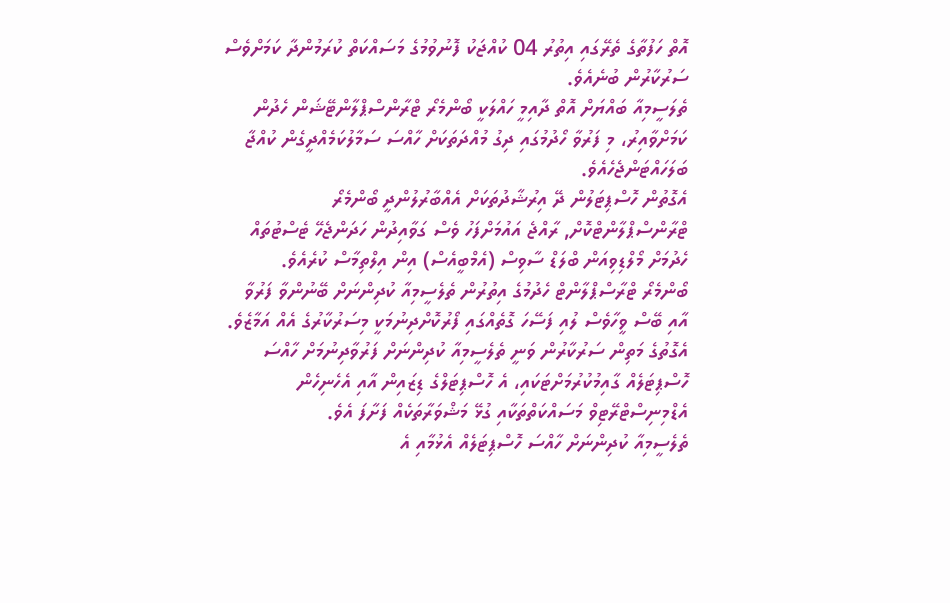އޮތް ހަފުތާގެ ތެރޭގައި އިތުރު 04 ކުއްޖަކު ފޮނުވުމުގެ މަސައްކަތް ކުރަމުންދާ ކަމަށްވެސް ސަރުކާރުން ބުނެއެވެ.
ތެލަސީމިއާ ބައްޔަށް އޮތް ދާއިމީ ހައްލަކީ ބޯންމެރޯ ޓްރާންސްޕްލާންޓޭޝަން ހެދުން ކަމަށްވާއިރު، މި ފަރުވާ ހޯދުމުގައި ދިގު މުއްދަތަކަށް ހާއްސަ ސަމާލުކަމެއްދީގެން ކުއްޖާ ބަލަހައްޓަންޖެހެއެވެ.
އެގޮތުން ހޮސްޕިޓަލުން ދޭ އިރުޝާދުތަކަށް އެއްބާރުލުންދީ ބޯންމެރޯ ޓްރާންސްޕްލާންޓްކޮށް, ރާއްޖެ އައުމަށްފަހު ވެސް ގަވާއިދުން ހަދަންޖެހޭ ޓެސްޓުތައް ހެދުމަށް މޯލްޑިވިއަން ބްލަޑް ސާވިސް (އެމްބީއެސް) އިން އިލްތިމާސް ކުރެއެވެ.
ބޯންމެރޯ ޓްރާސްޕްލާންޓް ހެދުމުގެ އިތުރުން ތެލެސީމިއާ ކުދިންނަށް ބޭނުންވާ ފަރުވާ އާއި ބޭސް ވީހާވެސް ލުއި ފަސޭހަ ގޮތެއްގައި ފޯރުކޮށްދިނުމަކީ މިސަރުކާރުގެ އެއް އަމާޒެވެ. އެގޮތުގެ މަތިން ސަރުކާރުން ވަނީ ތެލެސީމިއާ ކުދިންނަށް ފަރުވާދިނުމަށް ހާއްސަ ހޮސްޕިޓަލެއް ގާއިމުކުރުމަށްޓަކައި، އެ ހޮސްޕިޓަލްގެ ޑިޒައިން އާއި އެހެނިހެން އެޑްމިނިސްޓްރޭޓިވް މަސައްކަތްތަކާއި ގުޅޭ މަޝްވަރާތަކެއް ފަށާފަ އެވެ.
ތެލެސީމިއާ ކުދިންނަށް ހާއްސަ ހޮސްޕިޓަލެއް އެޅުމާއި އެ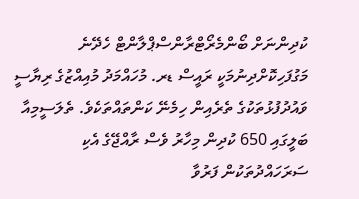ކުދިންނަށް ބޯންމެރޯޓްރާންސްޕްލާންޓް ހެދޭނެ މަގުފަހިކޮށްދިނުމަކީ ރައީސް ޑރ. މުހައްމަދު މުއިއްޒުގެ ރިޔާސީ ވައުދުފުޅުތަކުގެ ތެރެއިން ހިމެނޭ ކަންތައްތަކެވެ. ތެލަސީމިއާ ބަލީގައި 650 ކުދިން މިހާރު ވެސް ރާއްޖޭގެ އެކި ސަރަހައްދުތަކުން ފަރުވާ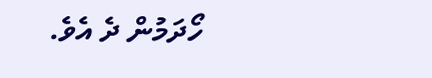ހޯދަމުން ދެ އެވެ.